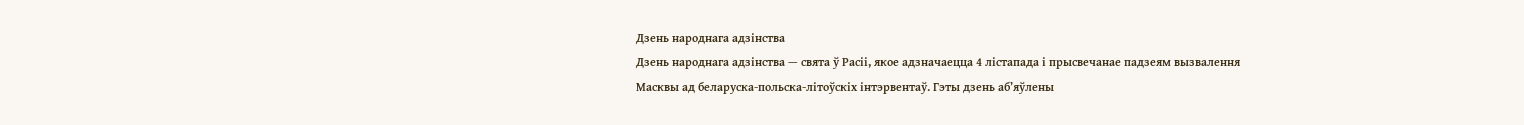Дзень народнага адзінства
Дзень народнага адзінства — свята ў Расіі, якое адзначаецца 4 лістапада і прысвечанае падзеям вызвалення Масквы ад беларуска-польска-літоўскіх інтэрвентаў. Гэты дзень аб’яўлены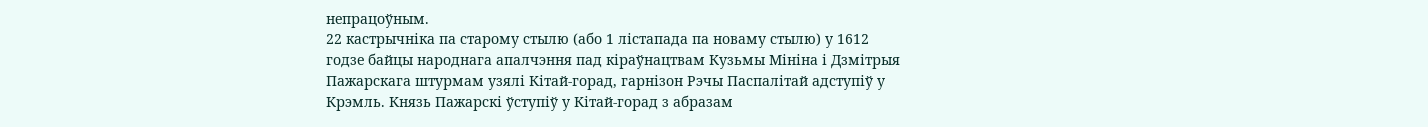непрацоўным.
22 кастрычніка па старому стылю (або 1 лістапада па новаму стылю) у 1612 годзе байцы народнага апалчэння пад кіраўнацтвам Кузьмы Мініна і Дзмітрыя Пажарскага штурмам узялі Кітай-горад, гарнізон Рэчы Паспалітай адступіў у Крэмль. Князь Пажарскі ўступіў у Кітай-горад з абразам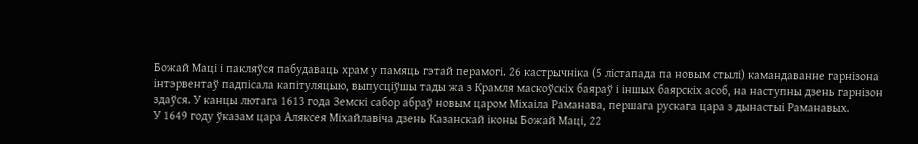Божай Маці і пакляўся пабудаваць храм у памяць гэтай перамогі. 26 кастрычніка (5 лістапада па новым стылі) камандаванне гарнізона інтэрвентаў падпісала капітуляцыю, выпусціўшы тады жа з Крамля маскоўскіх баяраў і іншых баярскіх асоб, на наступны дзень гарнізон здаўся. У канцы лютага 1613 года Земскі сабор абраў новым царом Міхаіла Раманава, першага рускага цара з дынастыі Раманавых.
У 1649 году ўказам цара Аляксея Міхайлавіча дзень Казанскай іконы Божай Маці, 22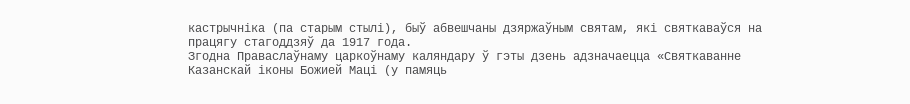кастрычніка (па старым стылі), быў абвешчаны дзяржаўным святам, які святкаваўся на працягу стагоддзяў да 1917 года.
Згодна Праваслаўнаму царкоўнаму каляндару ў гэты дзень адзначаецца «Святкаванне Казанскай іконы Божией Маці (у памяць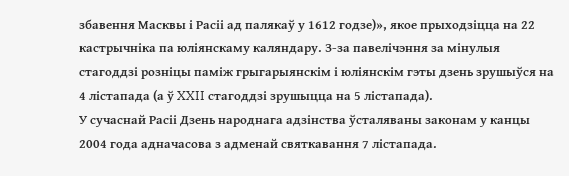збавення Масквы і Расіі ад палякаў у 1612 годзе)», якое прыходзіцца на 22 кастрычніка па юліянскаму каляндару. З-за павелічэння за мінулыя стагоддзі розніцы паміж грыгарыянскім і юліянскім гэты дзень зрушыўся на 4 лістапада (а ў XXII стагоддзі зрушыцца на 5 лістапада).
У сучаснай Расіі Дзень народнага адзінства ўсталяваны законам у канцы 2004 года адначасова з адменай святкавання 7 лістапада.